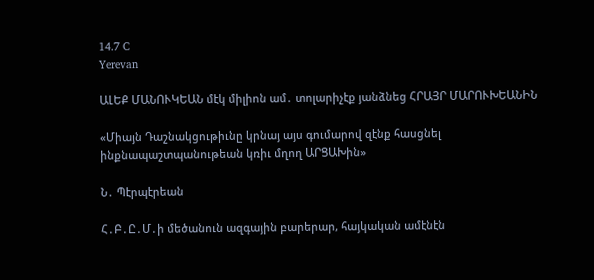14.7 C
Yerevan

ԱԼԵՔ ՄԱՆՈՒԿԵԱՆ մէկ միլիոն ամ․ տոլարիչէք յանձնեց ՀՐԱՅՐ ՄԱՐՈՒԽԵԱՆԻՆ

«Միայն Դաշնակցութիւնը կրնայ այս գումարով զէնք հասցնել ինքնապաշտպանութեան կռիւ մղող ԱՐՑԱԽին»

Ն․ Պէրպէրեան

Հ․Բ․Ը․Մ․ի մեծանուն ազգային բարերար, հայկական ամէնէն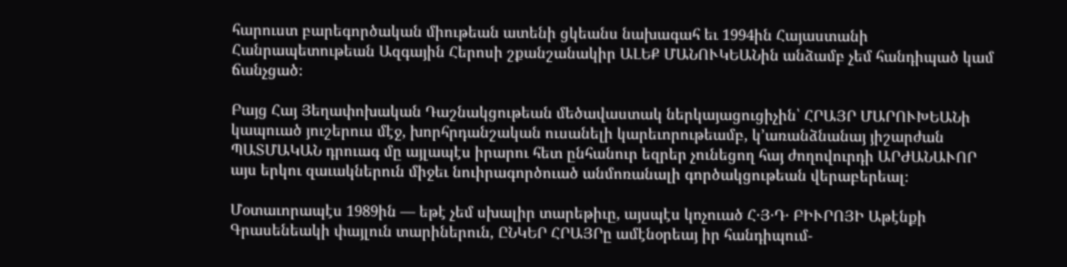հարուստ բարեգործական միութեան ատենի ցկեանս նախագահ եւ 1994ին Հայաստանի Հանրապետութեան Ազգային Հերոսի շքանշանակիր ԱԼԵՔ ՄԱՆՈՒԿԵԱՆին անձամբ չեմ հանդիպած կամ ճանչցած։

Բայց Հայ Յեղափոխական Դաշնակցութեան մեծավաստակ ներկայացուցիչին՝ ՀՐԱՅՐ ՄԱՐՈՒԽԵԱՆի կապուած յուշերուս մէջ, խորհրդանշական ուսանելի կարեւորութեամբ, կ՚առանձնանայ յիշարժան ՊԱՏՄԱԿԱՆ դրուագ մը այլապէս իրարու հետ ընհանուր եզրեր չունեցող հայ ժողովուրդի ԱՐԺԱՆԱՒՈՐ այս երկու զաւակներուն միջեւ նուիրագործուած անմոռանալի գործակցութեան վերաբերեալ։

Մօտաւորապէս 1989ին — եթէ չեմ սխալիր տարեթիւը, այսպէս կոչուած Հ․Յ․Դ․ ԲԻՒՐՈՅԻ Աթէնքի Գրասենեակի փայլուն տարիներուն, ԸՆԿԵՐ ՀՐԱՅՐը ամէնօրեայ իր հանդիպում-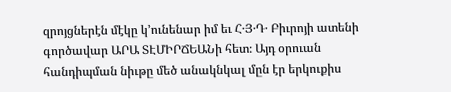զրոյցներէն մէկը կ՚ունենար իմ եւ Հ․Յ․Դ․ Բիւրոյի ատենի գործավար ԱՐԱ ՏԷՄԻՐՃԵԱՆի հետ։ Այդ օրուան հանդիպման նիւթը մեծ անակնկալ մըն էր երկուքիս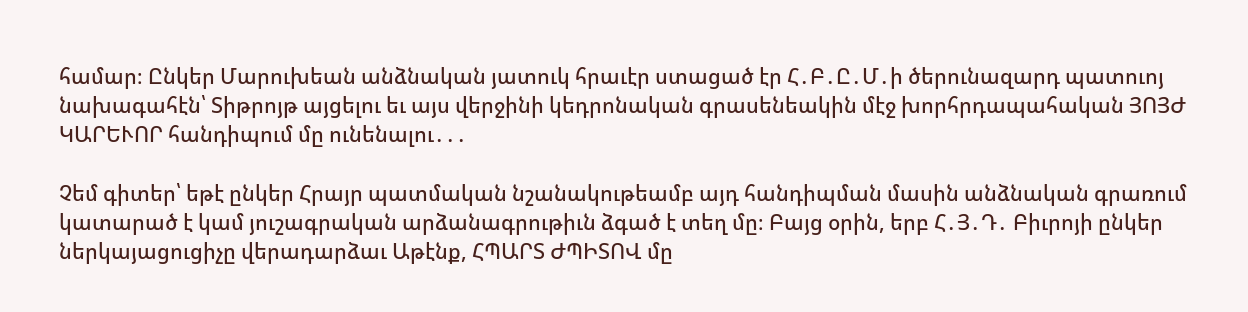համար։ Ընկեր Մարուխեան անձնական յատուկ հրաւէր ստացած էր Հ․Բ․Ը․Մ․ի ծերունազարդ պատուոյ նախագահէն՝ Տիթրոյթ այցելու եւ այս վերջինի կեդրոնական գրասենեակին մէջ խորհրդապահական ՅՈՅԺ ԿԱՐԵՒՈՐ հանդիպում մը ունենալու․․․

Չեմ գիտեր՝ եթէ ընկեր Հրայր պատմական նշանակութեամբ այդ հանդիպման մասին անձնական գրառում կատարած է կամ յուշագրական արձանագրութիւն ձգած է տեղ մը։ Բայց օրին, երբ Հ․Յ․Դ․ Բիւրոյի ընկեր ներկայացուցիչը վերադարձաւ Աթէնք, ՀՊԱՐՏ ԺՊԻՏՈՎ մը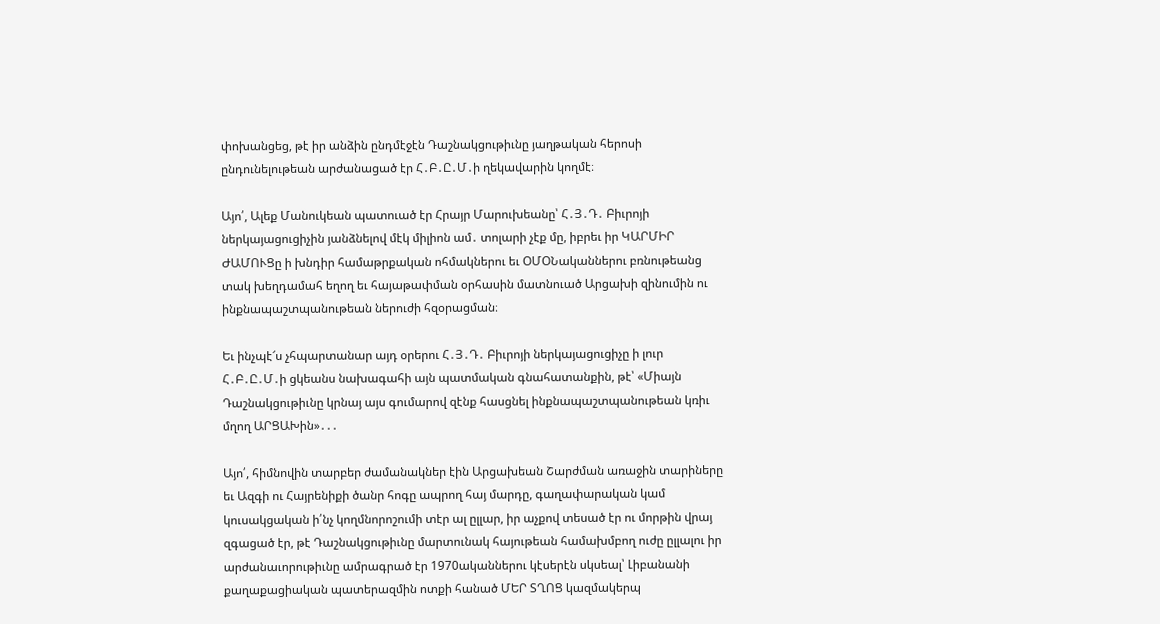փոխանցեց, թէ իր անձին ընդմէջէն Դաշնակցութիւնը յաղթական հերոսի ընդունելութեան արժանացած էր Հ․Բ․Ը․Մ․ի ղեկավարին կողմէ։

Այո՛, Ալեք Մանուկեան պատուած էր Հրայր Մարուխեանը՝ Հ․Յ․Դ․ Բիւրոյի ներկայացուցիչին յանձնելով մէկ միլիոն ամ․ տոլարի չէք մը, իբրեւ իր ԿԱՐՄԻՐ ԺԱՄՈՒՑը ի խնդիր համաթրքական ոհմակներու եւ ՕՄՕՆականներու բռնութեանց տակ խեղդամահ եղող եւ հայաթափման օրհասին մատնուած Արցախի զինումին ու ինքնապաշտպանութեան ներուժի հզօրացման։

Եւ ինչպէ՜ս չհպարտանար այդ օրերու Հ․Յ․Դ․ Բիւրոյի ներկայացուցիչը ի լուր Հ․Բ․Ը․Մ․ի ցկեանս նախագահի այն պատմական գնահատանքին, թէ՝ «Միայն Դաշնակցութիւնը կրնայ այս գումարով զէնք հասցնել ինքնապաշտպանութեան կռիւ մղող ԱՐՑԱԽին»․․․

Այո՛, հիմնովին տարբեր ժամանակներ էին Արցախեան Շարժման առաջին տարիները եւ Ազգի ու Հայրենիքի ծանր հոգը ապրող հայ մարդը, գաղափարական կամ կուսակցական ի՛նչ կողմնորոշումի տէր ալ ըլլար, իր աչքով տեսած էր ու մորթին վրայ զգացած էր, թէ Դաշնակցութիւնը մարտունակ հայութեան համախմբող ուժը ըլլալու իր արժանաւորութիւնը ամրագրած էր 1970ականներու կէսերէն սկսեալ՝ Լիբանանի քաղաքացիական պատերազմին ոտքի հանած ՄԵՐ ՏՂՈՑ կազմակերպ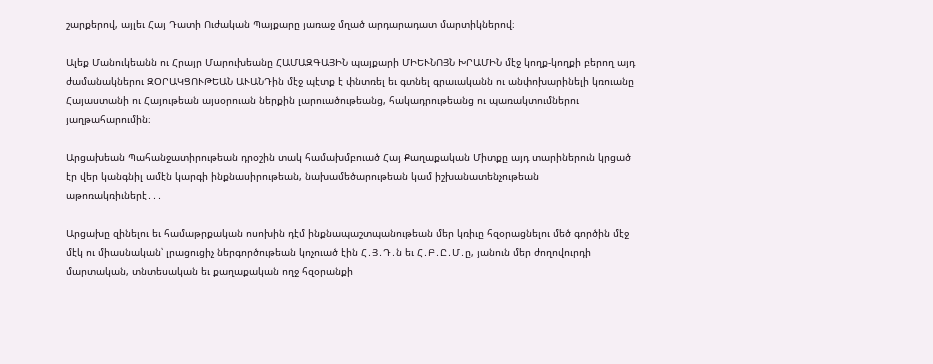շարքերով, այլեւ Հայ Դատի Ուժական Պայքարը յառաջ մղած արդարադատ մարտիկներով։

Ալեք Մանուկեանն ու Հրայր Մարուխեանը ՀԱՄԱԶԳԱՅԻՆ պայքարի ՄԻԵՒՆՈՅՆ ԽՐԱՄԻՆ մէջ կողք-կողքի բերող այդ ժամանակներու ԶՕՐԱԿՑՈՒԹԵԱՆ ԱՒԱՆԴին մէջ պէտք է փնտռել եւ գտնել գրաւականն ու անփոխարինելի կռուանը Հայաստանի ու Հայութեան այսօրուան ներքին լարուածութեանց, հակադրութեանց ու պառակտումներու յաղթահարումին։

Արցախեան Պահանջատիրութեան դրօշին տակ համախմբուած Հայ Քաղաքական Միտքը այդ տարիներուն կրցած էր վեր կանգնիլ ամէն կարգի ինքնասիրութեան, նախամեծարութեան կամ իշխանատենչութեան աթոռակռիւներէ․․․

Արցախը զինելու եւ համաթրքական ոսոխին դէմ ինքնապաշտպանութեան մեր կռիւը հզօրացնելու մեծ գործին մէջ մէկ ու միասնական՝ լրացուցիչ ներգործութեան կոչուած էին Հ․Յ․Դ․ն եւ Հ․Բ․Ը․Մ․ը, յանուն մեր ժողովուրդի մարտական, տնտեսական եւ քաղաքական ողջ հզօրանքի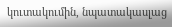կուտակումին, նպատակասլաց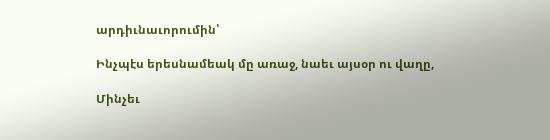արդիւնաւորումին՝

Ինչպէս երեսնամեակ մը առաջ, նաեւ այսօր ու վաղը,

Մինչեւ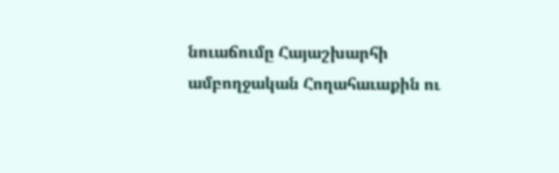նուաճումը Հայաշխարհի ամբողջական Հողահաւաքին ու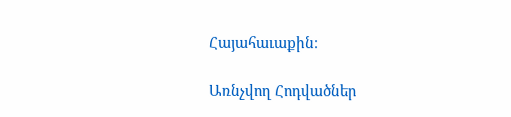Հայահաւաքին։

Առնչվող Հոդվածներ